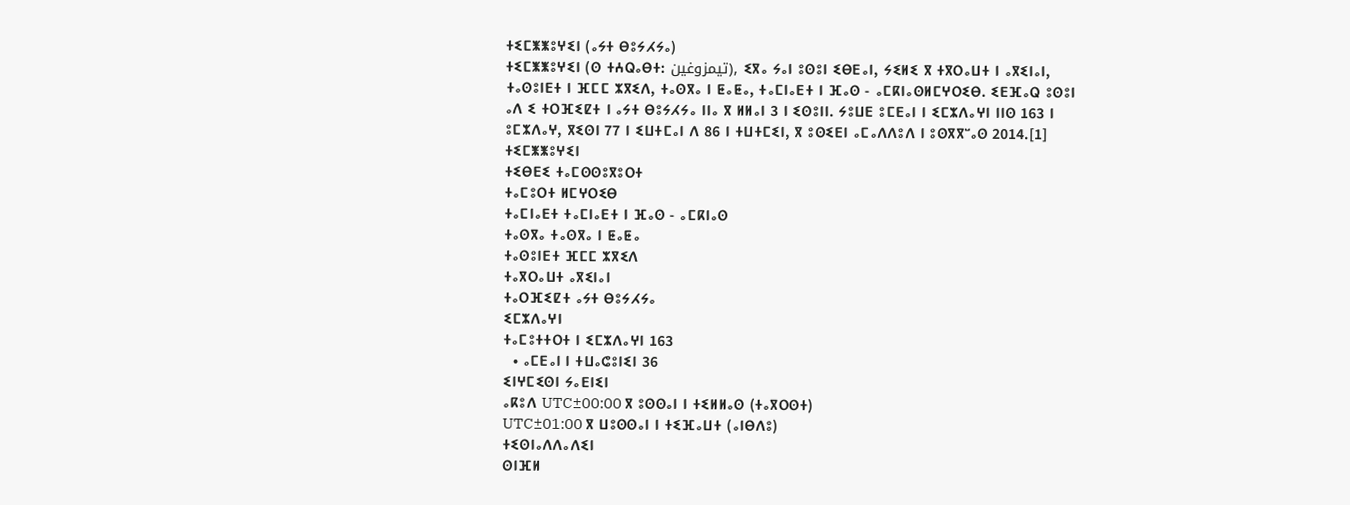ⵜⵉⵎⵥⵥⵓⵖⵉⵏ (ⴰⵢⵜ ⴱⵓⵢⵃⵢⴰ)
ⵜⵉⵎⵥⵥⵓⵖⵉⵏ (ⵙ ⵜⵄⵕⴰⴱⵜ: تيمزوغين), ⵉⴳⴰ ⵢⴰⵏ ⵓⵙⵓⵏ ⵉⴱⴹⴰⵏ, ⵢⵉⵍⵉ ⴳ ⵜⴳⵔⴰⵡⵜ ⵏ ⴰⴳⵉⵏⴰⵏ, ⵜⴰⵙⵓⵏⴹⵜ ⵏ ⴼⵎⵎ ⵣⴳⵉⴷ, ⵜⴰⵙⴳⴰ ⵏ ⵟⴰⵟⴰ, ⵜⴰⵎⵏⴰⴹⵜ ⵏ ⴼⴰⵙ - ⴰⵎⴽⵏⴰⵙⵍⵎⵖⵔⵉⴱ. ⵉⴹⴼⴰⵕ ⵓⵙⵓⵏ ⴰⴷ ⵉ ⵜⵔⴼⵉⵇⵜ ⵏ ⴰⵢⵜ ⴱⵓⵢⵃⵢⴰ ⵏⵏⴰ ⴳ ⵍⵍⴰⵏ 3 ⵏ ⵉⵙⵓⵏⵏ. ⵢⵓⵡⴹ ⵓⵎⴹⴰⵏ ⵏ ⵉⵎⵣⴷⴰⵖⵏ ⵏⵏⵙ 163 ⵏ ⵓⵎⵣⴷⴰⵖ, ⴳⵉⵙⵏ 77 ⵏ ⵉⵡⵜⵎⴰⵏ ⴷ 86 ⵏ ⵜⵡⵜⵎⵉⵏ, ⴳ ⵓⵙⵉⴹⵏ ⴰⵎⴰⴷⴷⵓⴷ ⵏ ⵓⵙⴳⴳⵯⴰⵙ 2014.[1]
ⵜⵉⵎⵥⵥⵓⵖⵉⵏ
ⵜⵉⴱⴹⵉ ⵜⴰⵎⵙⵙⵓⴳⵓⵔⵜ
ⵜⴰⵎⵓⵔⵜ ⵍⵎⵖⵔⵉⴱ
ⵜⴰⵎⵏⴰⴹⵜ ⵜⴰⵎⵏⴰⴹⵜ ⵏ ⴼⴰⵙ - ⴰⵎⴽⵏⴰⵙ
ⵜⴰⵙⴳⴰ ⵜⴰⵙⴳⴰ ⵏ ⵟⴰⵟⴰ
ⵜⴰⵙⵓⵏⴹⵜ ⴼⵎⵎ ⵣⴳⵉⴷ
ⵜⴰⴳⵔⴰⵡⵜ ⴰⴳⵉⵏⴰⵏ
ⵜⴰⵔⴼⵉⵇⵜ ⴰⵢⵜ ⴱⵓⵢⵃⵢⴰ
ⵉⵎⵣⴷⴰⵖⵏ
ⵜⴰⵎⵓⵜⵜⵔⵜ ⵏ ⵉⵎⵣⴷⴰⵖⵏ 163
  • ⴰⵎⴹⴰⵏ ⵏ ⵜⵡⴰⵛⵓⵏⵉⵏ 36
ⵉⵏⵖⵎⵉⵙⵏ ⵢⴰⴹⵏⵉⵏ
ⴰⴽⵓⴷ UTC±00:00 ⴳ ⵓⵙⵙⴰⵏ ⵏ ⵜⵉⵍⵍⴰⵙ (ⵜⴰⴳⵔⵙⵜ)
UTC±01:00 ⴳ ⵡⵓⵙⵙⴰⵏ ⵏ ⵜⵉⴼⴰⵡⵜ (ⴰⵏⴱⴷⵓ)
ⵜⵉⵙⵏⴰⴷⴷⴰⴷⵉⵏ
ⵙⵏⴼⵍ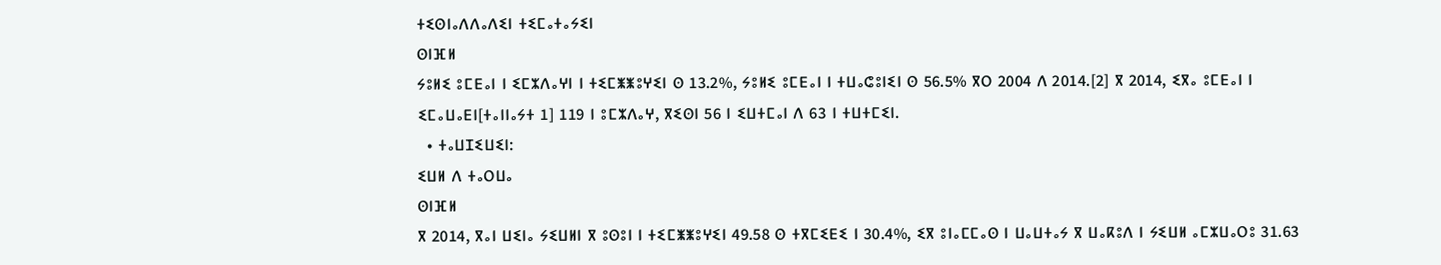ⵜⵉⵙⵏⴰⴷⴷⴰⴷⵉⵏ ⵜⵉⵎⴰⵜⴰⵢⵉⵏ
ⵙⵏⴼⵍ
ⵢⵓⵍⵉ ⵓⵎⴹⴰⵏ ⵏ ⵉⵎⵣⴷⴰⵖⵏ ⵏ ⵜⵉⵎⵥⵥⵓⵖⵉⵏ ⵙ 13.2%, ⵢⵓⵍⵉ ⵓⵎⴹⴰⵏ ⵏ ⵜⵡⴰⵛⵓⵏⵉⵏ ⵙ 56.5% ⴳⵔ 2004 ⴷ 2014.[2] ⴳ 2014, ⵉⴳⴰ ⵓⵎⴹⴰⵏ ⵏ ⵉⵎⴰⵡⴰⴹⵏ[ⵜⴰⵏⵏⴰⵢⵜ 1] 119 ⵏ ⵓⵎⵣⴷⴰⵖ, ⴳⵉⵙⵏ 56 ⵏ ⵉⵡⵜⵎⴰⵏ ⴷ 63 ⵏ ⵜⵡⵜⵎⵉⵏ.
  • ⵜⴰⵡⵊⵉⵡⵉⵏ:
ⵉⵡⵍ ⴷ ⵜⴰⵔⵡⴰ
ⵙⵏⴼⵍ
ⴳ 2014, ⴳⴰⵏ ⵡⵉⵏⴰ ⵢⵉⵡⵍⵏ ⴳ ⵓⵙⵓⵏ ⵏ ⵜⵉⵎⵥⵥⵓⵖⵉⵏ 49.58 ⵙ ⵜⴳⵎⵉⴹⵉ ⵏ 30.4%, ⵉⴳ ⵓⵏⴰⵎⵎⴰⵙ ⵏ ⵡⴰⵡⵜⴰⵢ ⴳ ⵡⴰⴽⵓⴷ ⵏ ⵢⵉⵡⵍ ⴰⵎⵣⵡⴰⵔⵓ 31.63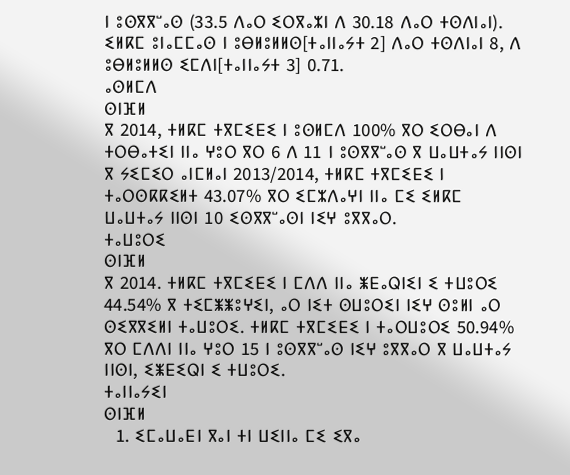ⵏ ⵓⵙⴳⴳⵯⴰⵙ (33.5 ⴷⴰⵔ ⵉⵔⴳⴰⵣⵏ ⴷ 30.18 ⴷⴰⵔ ⵜⵙⴷⵏⴰⵏ). ⵉⵍⴽⵎ ⵓⵏⴰⵎⵎⴰⵙ ⵏ ⵓⴱⵍⵓⵍⵍⵙ[ⵜⴰⵏⵏⴰⵢⵜ 2] ⴷⴰⵔ ⵜⵙⴷⵏⴰⵏ 8, ⴷ ⵓⴱⵍⵓⵍⵍⵙ ⵉⵎⴷⵏ[ⵜⴰⵏⵏⴰⵢⵜ 3] 0.71.
ⴰⵙⵍⵎⴷ
ⵙⵏⴼⵍ
ⴳ 2014, ⵜⵍⴽⵎ ⵜⴳⵎⵉⴹⵉ ⵏ ⵓⵙⵍⵎⴷ 100% ⴳⵔ ⵉⵔⴱⴰⵏ ⴷ ⵜⵔⴱⴰⵜⵉⵏ ⵏⵏⴰ ⵖⵓⵔ ⴳⵔ 6 ⴷ 11 ⵏ ⵓⵙⴳⴳⵯⴰⵙ ⴳ ⵡⴰⵡⵜⴰⵢ ⵏⵏⵙⵏ ⴳ ⵢⵉⵎⵉⵔ ⴰⵏⵎⵍⴰⵏ 2013/2014, ⵜⵍⴽⵎ ⵜⴳⵎⵉⴹⵉ ⵏ ⵜⴰⵔⵙⴽⴽⵉⵍⵜ 43.07% ⴳⵔ ⵉⵎⵣⴷⴰⵖⵏ ⵏⵏⴰ ⵎⵉ ⵉⵍⴽⵎ ⵡⴰⵡⵜⴰⵢ ⵏⵏⵙⵏ 10 ⵉⵙⴳⴳⵯⴰⵙⵏ ⵏⵉⵖ ⵓⴳⴳⴰⵔ.
ⵜⴰⵡⵓⵔⵉ
ⵙⵏⴼⵍ
ⴳ 2014. ⵜⵍⴽⵎ ⵜⴳⵎⵉⴹⵉ ⵏ ⵎⴷⴷ ⵏⵏⴰ ⵥⴹⴰⵕⵏⵉⵏ ⵉ ⵜⵡⵓⵔⵉ 44.54% ⴳ ⵜⵉⵎⵥⵥⵓⵖⵉⵏ, ⴰⵔ ⵏⵉⵜ ⵙⵡⵓⵔⵉⵏ ⵏⵉⵖ ⵙⵓⵍⵏ ⴰⵔ ⵙⵉⴳⴳⵉⵍⵏ ⵜⴰⵡⵓⵔⵉ. ⵜⵍⴽⵎ ⵜⴳⵎⵉⴹⵉ ⵏ ⵜⴰⵔⵡⵓⵔⵉ 50.94% ⴳⵔ ⵎⴷⴷⵏ ⵏⵏⴰ ⵖⵓⵔ 15 ⵏ ⵓⵙⴳⴳⵯⴰⵙ ⵏⵉⵖ ⵓⴳⴳⴰⵔ ⴳ ⵡⴰⵡⵜⴰⵢ ⵏⵏⵙⵏ, ⵉⵥⴹⵉⵕⵏ ⵉ ⵜⵡⵓⵔⵉ.
ⵜⴰⵏⵏⴰⵢⵉⵏ
ⵙⵏⴼⵍ
  1. ⵉⵎⴰⵡⴰⴹⵏ ⴳⴰⵏ ⵜⵏ ⵡⵉⵏⵏⴰ ⵎⵉ ⵉⴳⴰ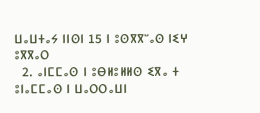ⵡⴰⵡⵜⴰⵢ ⵏⵏⵙⵏ 15 ⵏ ⵓⵙⴳⴳⵯⴰⵙ ⵏⵉⵖ ⵓⴳⴳⴰⵔ
  2. ⴰⵏⵎⵎⴰⵙ ⵏ ⵓⴱⵍⵓⵍⵍⵙ ⵉⴳⴰ ⵜ ⵓⵏⴰⵎⵎⴰⵙ ⵏ ⵡⴰⵔⵔⴰⵡⵏ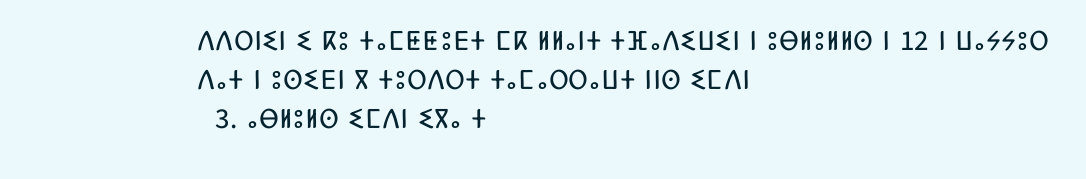ⴷⴷⵔⵏⵉⵏ ⵉ ⴽⵓ ⵜⴰⵎⵟⵟⵓⴹⵜ ⵎⴽ ⵍⵍⴰⵏⵜ ⵜⴼⴰⴷⵉⵡⵉⵏ ⵏ ⵓⴱⵍⵓⵍⵍⵙ ⵏ 12 ⵏ ⵡⴰⵢⵢⵓⵔ ⴷⴰⵜ ⵏ ⵓⵙⵉⴹⵏ ⴳ ⵜⵓⵔⴷⵔⵜ ⵜⴰⵎⴰⵔⵔⴰⵡⵜ ⵏⵏⵙ ⵉⵎⴷⵏ
  3. ⴰⴱⵍⵓⵍⵙ ⵉⵎⴷⵏ ⵉⴳⴰ ⵜ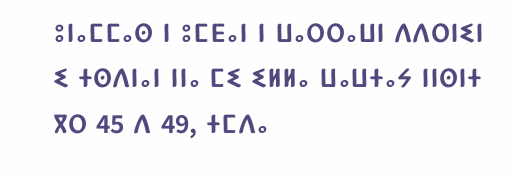ⵓⵏⴰⵎⵎⴰⵙ ⵏ ⵓⵎⴹⴰⵏ ⵏ ⵡⴰⵔⵔⴰⵡⵏ ⴷⴷⵔⵏⵉⵏ ⵉ ⵜⵙⴷⵏⴰⵏ ⵏⵏⴰ ⵎⵉ ⵉⵍⵍⴰ ⵡⴰⵡⵜⴰⵢ ⵏⵏⵙⵏⵜ ⴳⵔ 45 ⴷ 49, ⵜⵎⴷⴰ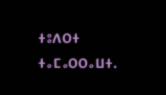ⵜⵓⴷⵔⵜ ⵜⴰⵎⴰⵔⵔⴰⵡⵜ.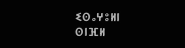ⵉⵙⴰⵖⵓⵍⵏ
ⵙⵏⴼⵍ